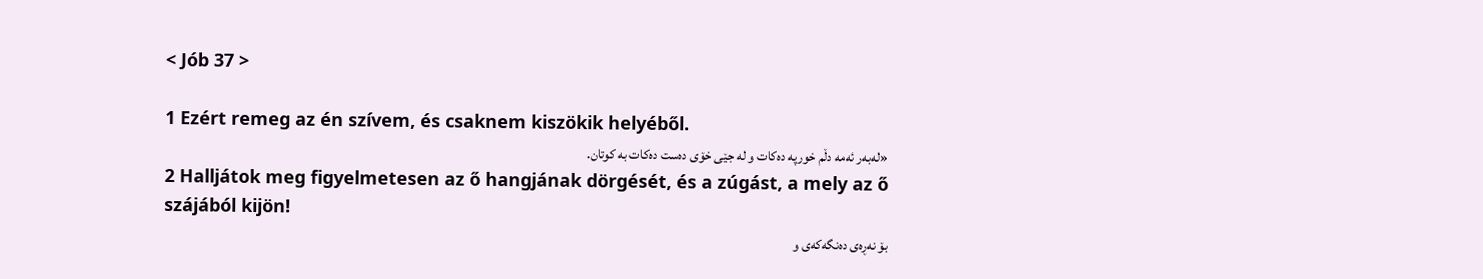< Jób 37 >

1 Ezért remeg az én szívem, és csaknem kiszökik helyéből.
«لەبەر ئەمە دڵم خورپە دەکات و لە جێی خۆی دەست دەکات بە کوتان.
2 Halljátok meg figyelmetesen az ő hangjának dörgését, és a zúgást, a mely az ő szájából kijön!
بۆ نەڕەی دەنگەکەی و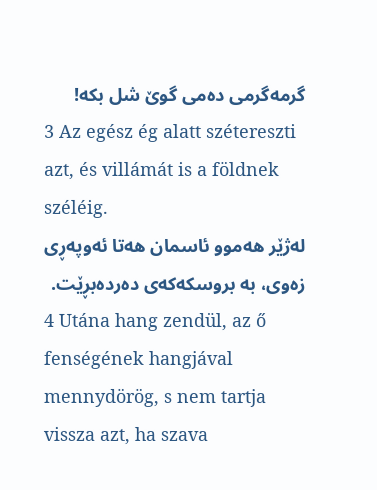گرمەگرمی دەمی گوێ شل بکە!
3 Az egész ég alatt szétereszti azt, és villámát is a földnek széléig.
لەژێر هەموو ئاسمان هەتا ئەوپەڕی زەوی، بە بروسکەکەی دەردەبڕێت.
4 Utána hang zendül, az ő fenségének hangjával mennydörög, s nem tartja vissza azt, ha szava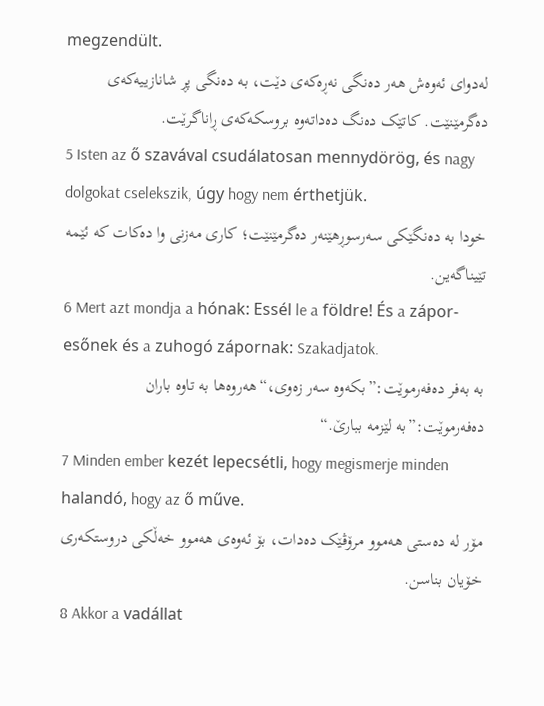megzendült.
لەدوای ئەوەش هەر دەنگی نەڕەکەی دێت، بە دەنگی پڕ شانازییەکەی دەگرمێنێت. کاتێک دەنگ دەداتەوە بروسکەکەی ڕاناگرێت.
5 Isten az ő szavával csudálatosan mennydörög, és nagy dolgokat cselekszik, úgy hogy nem érthetjük.
خودا بە دەنگێکی سەرسوڕهێنەر دەگرمێنێت؛ کاری مەزنی وا دەکات کە ئێمە تێیناگەین.
6 Mert azt mondja a hónak: Essél le a földre! És a zápor-esőnek és a zuhogó zápornak: Szakadjatok.
بە بەفر دەفەرموێت:”بکەوە سەر زەوی،“هەروەها بە تاوە باران دەفەرموێت:”بە لێزمە ببارێ.“
7 Minden ember kezét lepecsétli, hogy megismerje minden halandó, hogy az ő műve.
مۆر لە دەستی هەموو مرۆڤێک دەدات، بۆ ئەوەی هەموو خەڵکی دروستکەری خۆیان بناسن.
8 Akkor a vadállat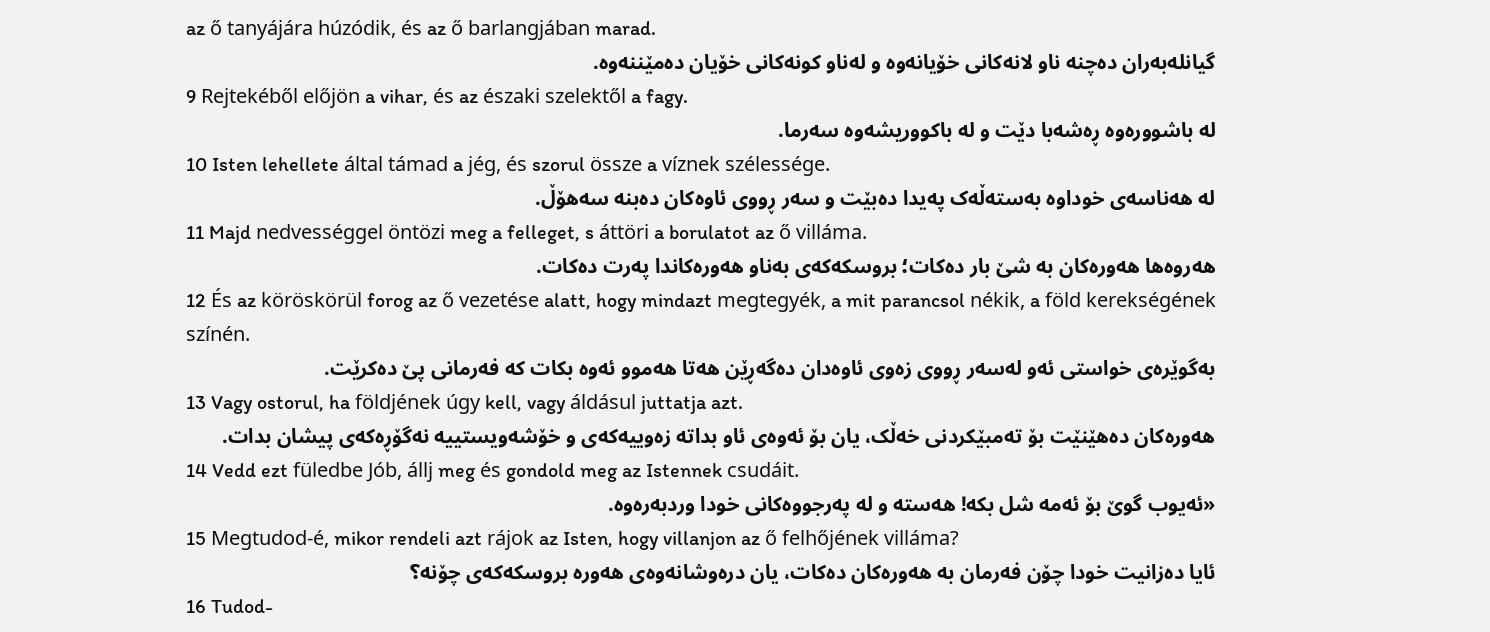az ő tanyájára húzódik, és az ő barlangjában marad.
گیانلەبەران دەچنە ناو لانەکانی خۆیانەوە و لەناو کونەکانی خۆیان دەمێننەوە.
9 Rejtekéből előjön a vihar, és az északi szelektől a fagy.
لە باشوورەوە ڕەشەبا دێت و لە باکووریشەوە سەرما.
10 Isten lehellete által támad a jég, és szorul össze a víznek szélessége.
لە هەناسەی خوداوە بەستەڵەک پەیدا دەبێت و سەر ڕووی ئاوەکان دەبنە سەهۆڵ.
11 Majd nedvességgel öntözi meg a felleget, s áttöri a borulatot az ő villáma.
هەروەها هەورەکان بە شێ بار دەکات؛ بروسکەکەی بەناو هەورەکاندا پەرت دەکات.
12 És az köröskörül forog az ő vezetése alatt, hogy mindazt megtegyék, a mit parancsol nékik, a föld kerekségének színén.
بەگوێرەی خواستی ئەو لەسەر ڕووی زەوی ئاوەدان دەگەڕێن هەتا هەموو ئەوە بکات کە فەرمانی پێ دەکرێت.
13 Vagy ostorul, ha földjének úgy kell, vagy áldásul juttatja azt.
هەورەکان دەهێنێت بۆ تەمبێکردنی خەڵک، یان بۆ ئەوەی ئاو بداتە زەوییەکەی و خۆشەویستییە نەگۆڕەکەی پیشان بدات.
14 Vedd ezt füledbe Jób, állj meg és gondold meg az Istennek csudáit.
«ئەیوب گوێ بۆ ئەمە شل بکە! هەستە و لە پەرجووەکانی خودا وردبەرەوە.
15 Megtudod-é, mikor rendeli azt rájok az Isten, hogy villanjon az ő felhőjének villáma?
ئایا دەزانیت خودا چۆن فەرمان بە هەورەکان دەکات، یان درەوشانەوەی هەورە بروسکەکەی چۆنە؟
16 Tudod-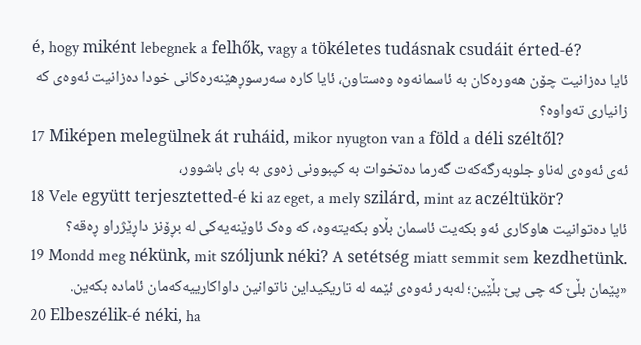é, hogy miként lebegnek a felhők, vagy a tökéletes tudásnak csudáit érted-é?
ئایا دەزانیت چۆن هەورەکان بە ئاسمانەوە وەستاون، ئایا کارە سەرسوڕهێنەرەکانی خودا دەزانیت ئەوەی کە زانیاری تەواوە؟
17 Miképen melegülnek át ruháid, mikor nyugton van a föld a déli széltől?
ئەی ئەوەی لەناو جلوبەرگەکەت گەرما دەتخوات بە کپبوونی زەوی بە بای باشوور،
18 Vele együtt terjesztetted-é ki az eget, a mely szilárd, mint az aczéltükör?
ئایا دەتوانیت هاوکاری ئەو بکەیت ئاسمان بڵاو بکەیتەوە، کە وەک ئاوێنەیەکی لە بڕۆنز داڕێژراو ڕەقە؟
19 Mondd meg nékünk, mit szóljunk néki? A setétség miatt semmit sem kezdhetünk.
«پێمان بڵێ کە چی پێ بڵێین؛ لەبەر ئەوەی ئێمە لە تاریکیداین ناتوانین داواکارییەکەمان ئامادە بکەین.
20 Elbeszélik-é néki, ha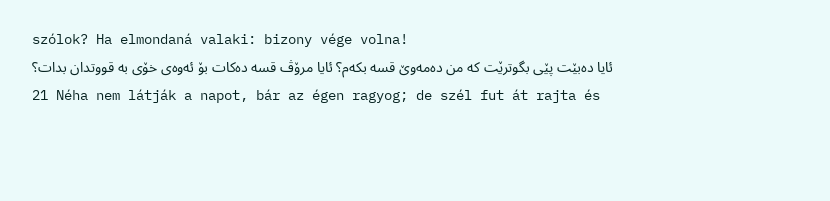szólok? Ha elmondaná valaki: bizony vége volna!
ئایا دەبێت پێی بگوترێت کە من دەمەوێ قسە بکەم؟ ئایا مرۆڤ قسە دەکات بۆ ئەوەی خۆی بە قووتدان بدات؟
21 Néha nem látják a napot, bár az égen ragyog; de szél fut át rajta és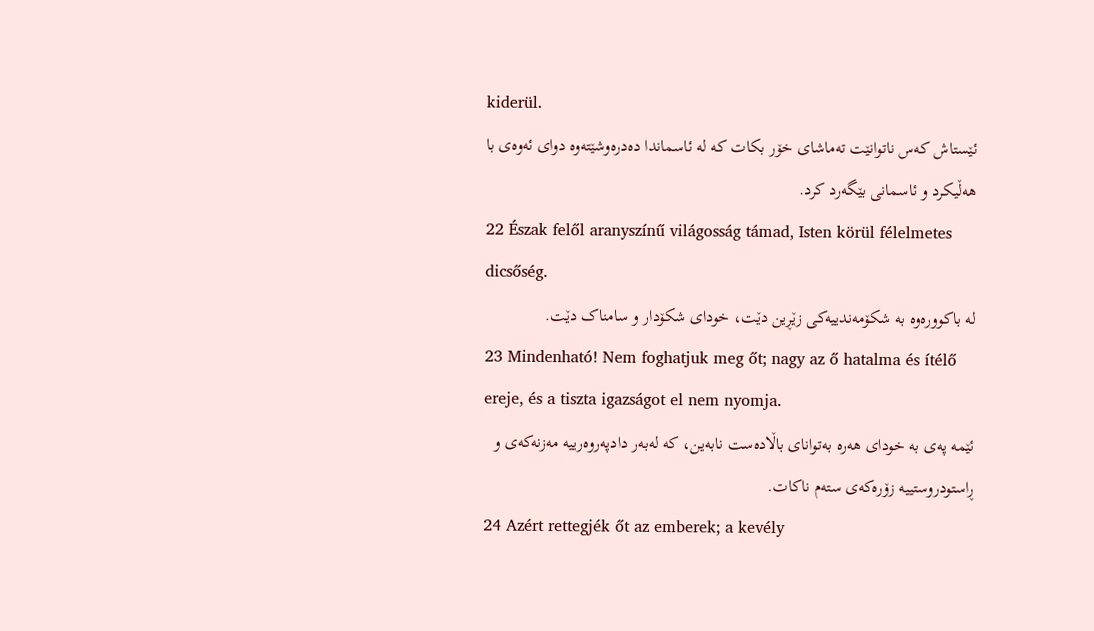kiderül.
ئێستاش کەس ناتوانێت تەماشای خۆر بکات کە لە ئاسماندا دەدرەوشێتەوە دوای ئەوەی با هەڵیکرد و ئاسمانی بێگەرد کرد.
22 Észak felől aranyszínű világosság támad, Isten körül félelmetes dicsőség.
لە باکوورەوە بە شکۆمەندییەکی زێڕین دێت، خودای شکۆدار و سامناک دێت.
23 Mindenható! Nem foghatjuk meg őt; nagy az ő hatalma és ítélő ereje, és a tiszta igazságot el nem nyomja.
ئێمە پەی بە خودای هەرە بەتوانای باڵادەست نابەین، کە لەبەر دادپەروەرییە مەزنەکەی و ڕاستودروستییە زۆرەکەی ستەم ناکات.
24 Azért rettegjék őt az emberek; a kevély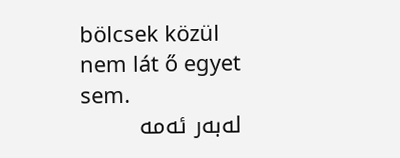bölcsek közül nem lát ő egyet sem.
لەبەر ئەمە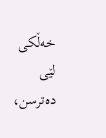خەڵکی لێی دەترسن،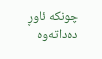چونکە ئاوڕ دەداتەوە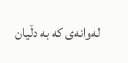لەوانەی کە بە دڵیان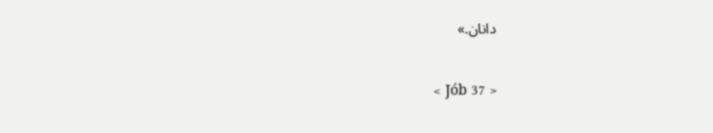دانان.»

< Jób 37 >